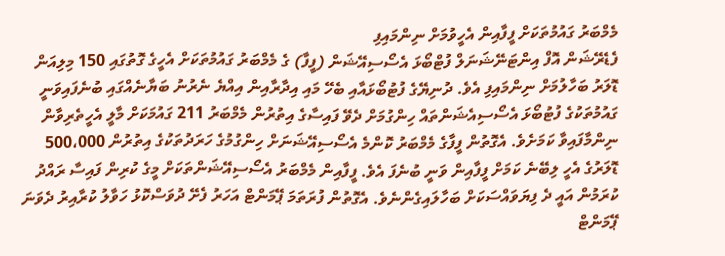މެމްބަރު ގައުމުތަކަށް ފީފާއިން އެހީވުމަށް ނިންމައިފި
ފެޑެރޭޝަން އޮފް އިންޓަނޭޝަނަލް ފުޓްބޯޅަ އެސޯސިއޭޝަން (ފީފާ) ގެ މެމްބަރު ގައުމުތަކަށް އެހީގެ ގޮތުގައި 150 މިލިއަން ޑޮލަރު ބަހާލުމަށް ނިންމައިފި އެވެ. ދުނިޔޭގެ ފުޓުބޯޅައާއި ބެހޭ މައި އިދާރާއިން އިއްޔެ ނެރުނު ބަޔާނެއްގައި ބުނެފައިވަނީ ގައުމުތަކުގެ ފުޓުބޯޅަ އެސޯސިއެޝަންތައް ހިންގުމަށް ދެވޭ ފައިސާގެ އިތުރުން މެމްބަރު 211 ގައުމަކަށް މާލީ އެހީތެރިވާން ނިންމާފައިވާ ކަމަށެވެ. އެގޮތުން ފީފާގެ މެމްބަރު ކޮންމެ އެސޯސިއޭޝަނަށް ހިންގުމުގެ ހަރަދުތަކުގެ އިތުރުން 500،000 ޑޮލަރުގެ އެހީ ލިބޭނެ ކަމަށް ފީފާއިން ވަނީ ބުނެފަ އެވެ. ފީފާއިން މެމްބަރު އެސޯސިއޭޝަންތަކަށް މީގެ ކުރިން ފައިސާ ރައްދު ކުރަމުން އައީ ދެ ފިޔަވައްސަކަށް ބަހާލައިގެންނެވެ. އެގޮތުން ފުރަތަމަ ޕޭމަންޓް އަހަރު ފެށޭ ދުވަސްކޮޅު ހަވާލު ކުރާއިރު ދެވަނަ ޕޭމަންޓް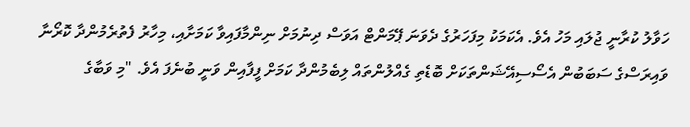ހަވާލު ކުރާނީ ޖުލައި މަހު އެވެ. އެކަމަކު މިފަހަރުގެ ދެވަނަ ޕޭމަންޓް އަވަސް ދިނުމަށް ނިންމާފައިވާ ކަމަށާއި، މިހާރު ފެތުރެމުންދާ ކޮރޯނާ ވައިރަސްގެ ސަބަބުން އެސޯސިއޭޝަންތަކަށް ބޮޑެތި ގެއްލުންތައް ލިބެމުންދާ ކަމަށް ފީފާއިން ވަނީ ބުނެފަ އެވެ. "މި ވަބާގެ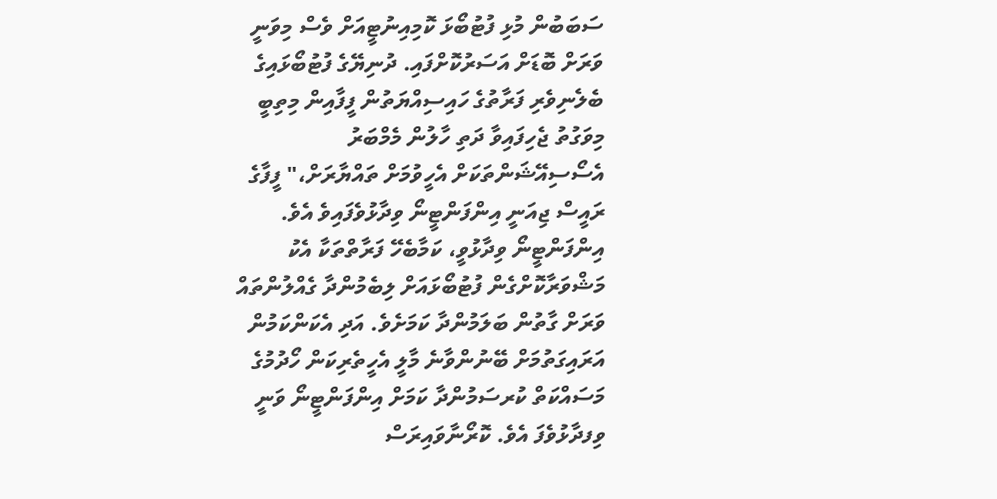ސަބަބުން މުޅި ފުޓުބޯޅަ ކޮމިއިނުޓީއަށް ވެސް މިވަނީ ވަރަށް ބޮޑަށް އަސަރުކޮށްފައި. ދުނިޔޭގެ ފުޓުބޯޅައިގެ ބެލެނިވެރި ފަރާތުގެ ހައިސިއްޔަތުން ފީފާއިން މިތިބީ މިވަގުތު ޖެހިފައިވާ ދަތި ހާލުން މެމްބަރު އެސޯސިއޭޝަންތަކަށް އެހީވުމަށް ތައްޔާރަށް،" ފީފާގެ ރައީސް ޖިއަނީ އިންފަންޓީނޯ ވިދާޅުވެފައިވެ އެވެ. އިންފަންޓީނޯ ވިދާޅުވީ، ކަމާބެހޭ ފަރާތްތަކާ އެކު މަޝްވަރާކޮށްގެން ފުޓުބޯޅައަށް ލިބެމުންދާ ގެއްލުންތައް ވަރަށް ގާތުން ބަލަމުންދާ ކަމަށެވެ. އަދި އެކަންކަމުން އަރައިގަތުމަށް ބޭނުންވާނެ މާލީ އެހީތެރިކަން ހޯދުމުގެ މަސައްކަތް ކުރސަމުންދާ ކަމަށް އިންފަންޓީނޯ ވަނީ ވިފދާޅުވެފަ އެވެ. ކޮރޯނާވައިރަސް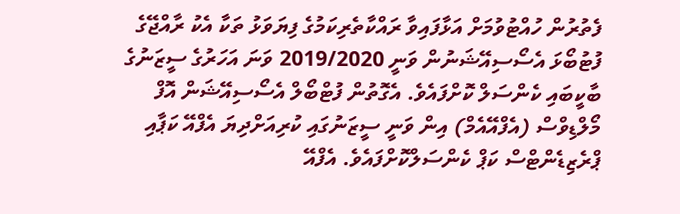ފެތުރުން ހުއްޓުވުމަށް އަޅާފައިވާ ރައްކާތެރިކަމުގެ ފިޔަވަޅު ތަކާ އެކު ރާއްޖޭގެ ފުޓުބޯޅަ އެސޯސިއޭޝަނުން ވަނީ 2019/2020 ވަނަ އަހަރުގެ ސީޒަނުގެ ބާކީބައި ކެންސަލް ކޮށްފައެވެ. އެގޮތުން ފުޓްބޯލް އެސޯސިއޭޝަން އޮފް މޯލްޑިވްސް (އެފްއޭއެމް) އިން ވަނީ ސީޒަނުގައި ކުރިއަށްދިޔަ އެފްއޭ ކަޕާއި ޕްރެޒިޑެންޓްސް ކަޕް ކެންސަލްކޮށްފައެވެ. އެފްއޭ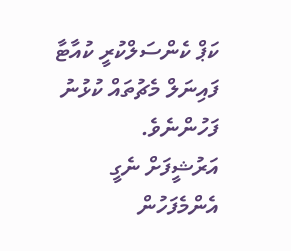ކަޕް ކެންސަލްކުރީ ކުއާޓާ ފައިނަލް މެޗުތައް ކުޅުނު ފަހުންނެވެ.
އަރުޝީފަށް ނެގީ
އެންމެފަހުން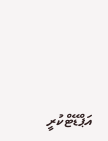އަޕްޑޭޓްކުރީ